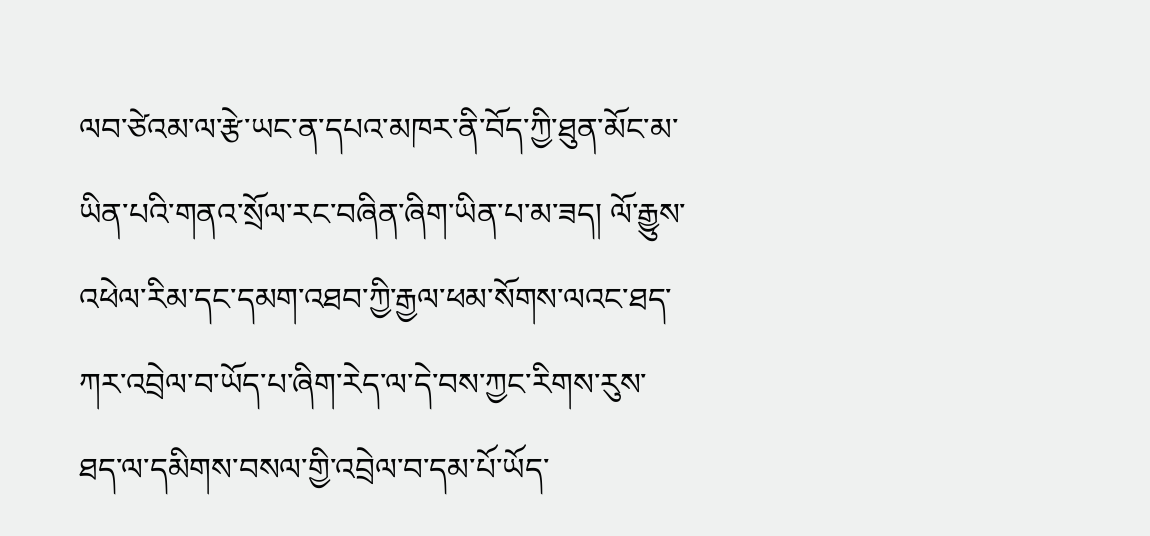ལབ་ཙེའམ་ལ་རྩེ་ཡང་ན་དཔའ་མཁར་ནི་བོད་ཀྱི་ཐུན་མོང་མ་ཡིན་པའི་གནའ་སྲོལ་རང་བཞིན་ཞིག་ཡིན་པ་མ་ཟད། ལོ་རྒྱུས་འཕེལ་རིམ་དང་དམག་འཐབ་ཀྱི་རྒྱལ་ཕམ་སོགས་ལའང་ཐད་ཀར་འབྲེལ་བ་ཡོད་པ་ཞིག་རེད་ལ་དེ་བས་ཀྱང་རིགས་རུས་ཐད་ལ་དམིགས་བསལ་གྱི་འབྲེལ་བ་དམ་པོ་ཡོད་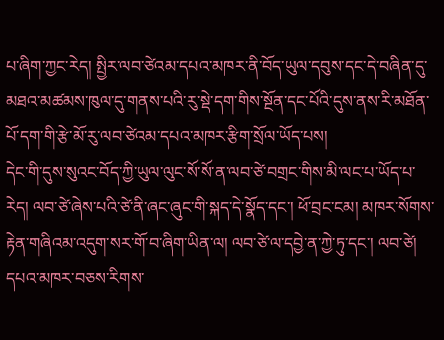པ་ཞིག་ཀྱང་རེད། སྤྱིར་ལབ་ཙེའམ་དཔའ་མཁར་ནི་བོད་ཡུལ་དབུས་དང་དེ་བཞིན་དུ་མཐའ་མཚམས་ཁུལ་དུ་གནས་པའི་རུ་སྡེ་དག་གིས་སྔོན་དང་པོའི་དུས་ནས་རི་མཐོན་པོ་དག་གི་རྩེ་མོ་རུ་ལབ་ཙེའམ་དཔའ་མཁར་རྩིག་སྲོལ་ཡོད་པས།
དེང་གི་དུས་སུའང་བོད་ཀྱི་ཡུལ་ལུང་སོ་སོ་ན་ལབ་ཙེ་བགྲང་གིས་མི་ལང་པ་ཡོད་པ་རེད། ལབ་ཙེ་ཞེས་པའི་ཙེ་ནི་ཞང་ཞུང་གི་སྐད་དེ་སྣོད་དང་། ཕོ་བྲང་ངམ། མཁར་སོགས་རྟེན་གཞིའམ་འདུག་སར་གོ་བ་ཞིག་ཡིན་ལ། ལབ་ཙེ་ལ་དབྱེ་ན་ཀྱེ་ཏུ་དང་། ལབ་ཙེ། དཔའ་མཁར་བཅས་རིགས་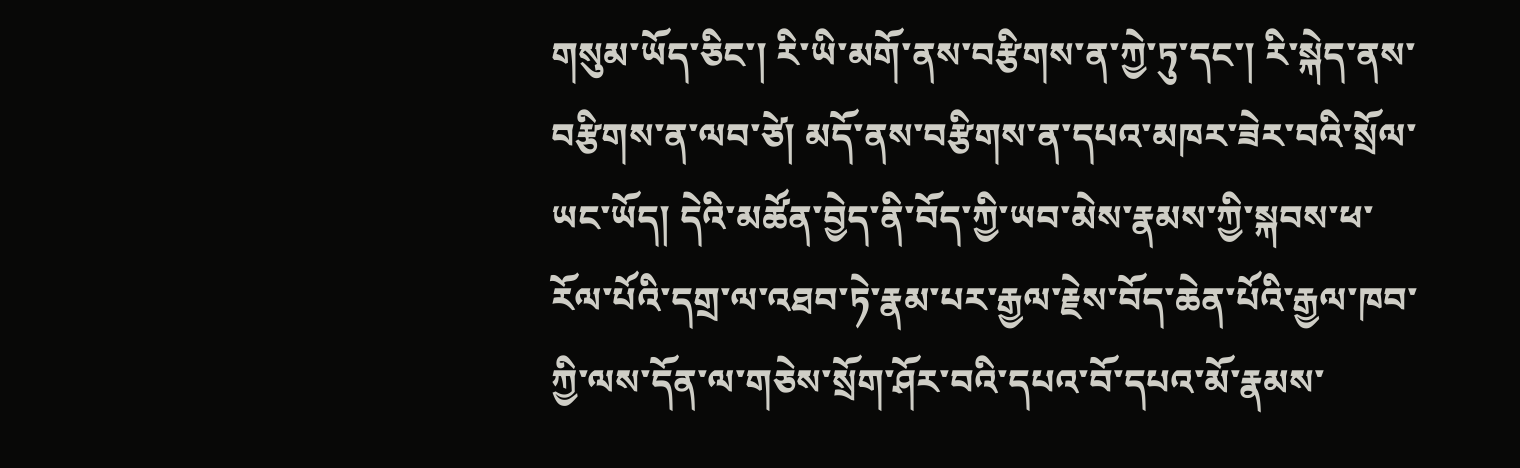གསུམ་ཡོད་ཅིང་། རི་ཡི་མགོ་ནས་བརྩིགས་ན་ཀྱེ་ཏུ་དང་། རི་སྐེད་ནས་བརྩིགས་ན་ལབ་ཙེ། མདོ་ནས་བརྩིགས་ན་དཔའ་མཁར་ཟེར་བའི་སྲོལ་ཡང་ཡོད། དེའི་མཚོན་བྱེད་ནི་བོད་ཀྱི་ཡབ་མེས་རྣམས་ཀྱི་སྐབས་ཕ་རོལ་པོའི་དགྲ་ལ་འཐབ་ཏེ་རྣམ་པར་རྒྱལ་རྗེས་བོད་ཆེན་པོའི་རྒྱལ་ཁབ་ཀྱི་ལས་དོན་ལ་གཅེས་སྲོག་ཤོར་བའི་དཔའ་བོ་དཔའ་མོ་རྣམས་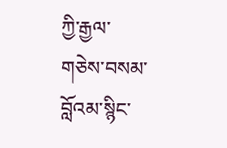ཀྱི་རྒྱལ་གཅེས་བསམ་བློའམ་སྙིང་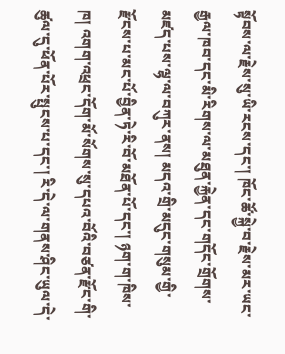སྟོབས་ལ་རྗེས་སུ་ཡི་རངས་དང་། ཁོང་ཚོ་སྐྱེ་བ་རྗེས་མར་ཡང་རྒྱལ་ཁབ་དང་མི་རིགས་ལ་མཐུན་རྐྱེན་དང་གདོང་གྲོགས་མཛད་པས་ལྷ་ལ་བཀུར་ནས། མདའ་གྲི་མདུང་གསུམ་གྱི་རྫོངས་པ་མང་པོ་བྱིན་ཏེ་རི་བོ་མཐོན་པོ་དང་། ཉག་ག་ཁིས་ཁ། འགག་འཕྲང་དོག་མོ་སོགས་སུ་དཔའ་བོའི་བཙན་རྫོང་གི་ཚུལ་དུ་ཕོན་པོར་སྤུངས་པ་དང་། རི་དེ་ལ་གནས་ཤིང་ཡུལ་དེ་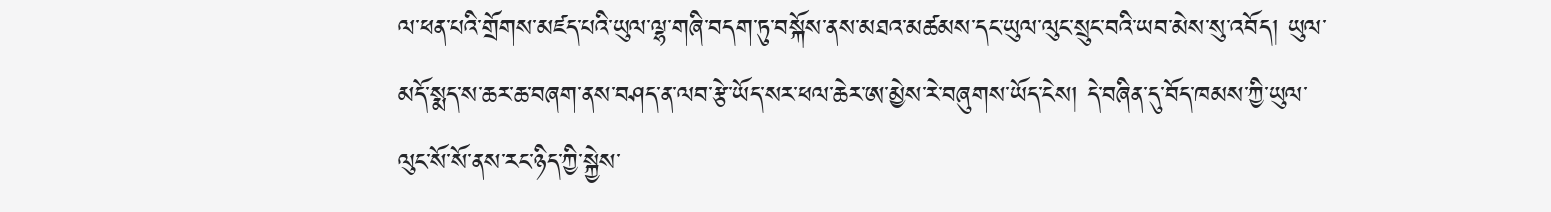ལ་ཕན་པའི་གྲོགས་མཛད་པའི་ཡུལ་ལྷ་གཞི་བདག་ཏུ་བསྐོས་ནས་མཐའ་མཚམས་དང་ཡུལ་ལུང་སྲུང་བའི་ཡབ་མེས་སུ་འབོད། ཡུལ་མདོ་སྨད་ས་ཆར་ཆ་བཞག་ནས་བཤད་ན་ལབ་རྩེ་ཡོད་སར་ཕལ་ཆེར་ཨ་མྱེས་རེ་བཞུགས་ཡོད་ངེས། དེ་བཞིན་དུ་བོད་ཁམས་ཀྱི་ཡུལ་ལུང་སོ་སོ་ནས་རང་ཉིད་ཀྱི་སྐྱེས་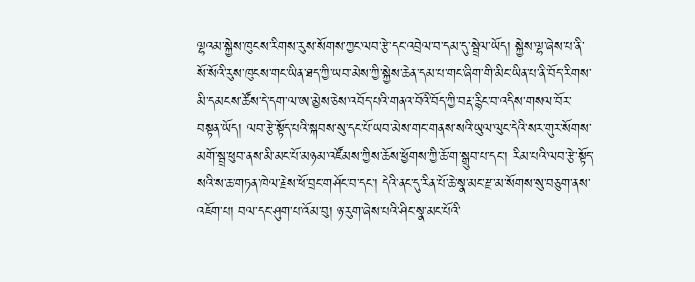ལྷའམ་སྐྱེས་ཁུངས་རིགས་རུས་སོགས་ཀྱང་ལབ་རྩེ་དང་འབྲེལ་བ་དམ་དུ་སྦྲེལ་ཡོད། སྐྱེས་ལྷ་ཞེས་པ་ནི་སོ་སོའི་རུས་ཁུངས་གང་ཡིན་ཐད་ཀྱི་ཡབ་མེས་ཀྱི་སྐྱེས་ཆེན་དམ་པ་གང་ཞིག་གི་མིང་ཡིན་པ་ནི་བོད་རིགས་མི་དམངས་ཚོས་དེ་དག་ལ་ཨ་མྱེས་ཅེས་འབོད་པའི་གནའ་བོའི་བོད་ཀྱི་བརྡ་རྙིང་བ་འདིས་གསལ་བོར་བསྟན་ཡོད། ལབ་རྩེ་སྟོད་པའི་སྐབས་སུ་དང་པོ་ཡབ་མེས་གང་གནས་སའི་ཡུལ་ལུང་དེའི་སར་གུར་སོགས་མགོ་སྦྲ་ཕུབ་ནས་མི་མང་པོ་མཉམ་འཛོམས་ཀྱིས་ཆོས་ཕྱོགས་ཀྱི་ཆོ་ག་སྒྲུབ་པ་དང་། རིམ་པའི་ལབ་རྩེ་སྟོད་སའི་ས་ཆ་གཏན་ཁེལ་རྗེས་ཕོ་བྲང་གཤོང་བ་དང་། དེའི་ནང་དུ་རིན་པོ་ཆེ་སྣ་མང་རྫ་མ་སོགས་སུ་བཅུག་ནས་འཇོག་པ། བལ་དང་ཤུག་པ་འོམ་བུ། ཉ་རུག་ཞེས་པའི་ཤིང་སྣ་མང་པོའི་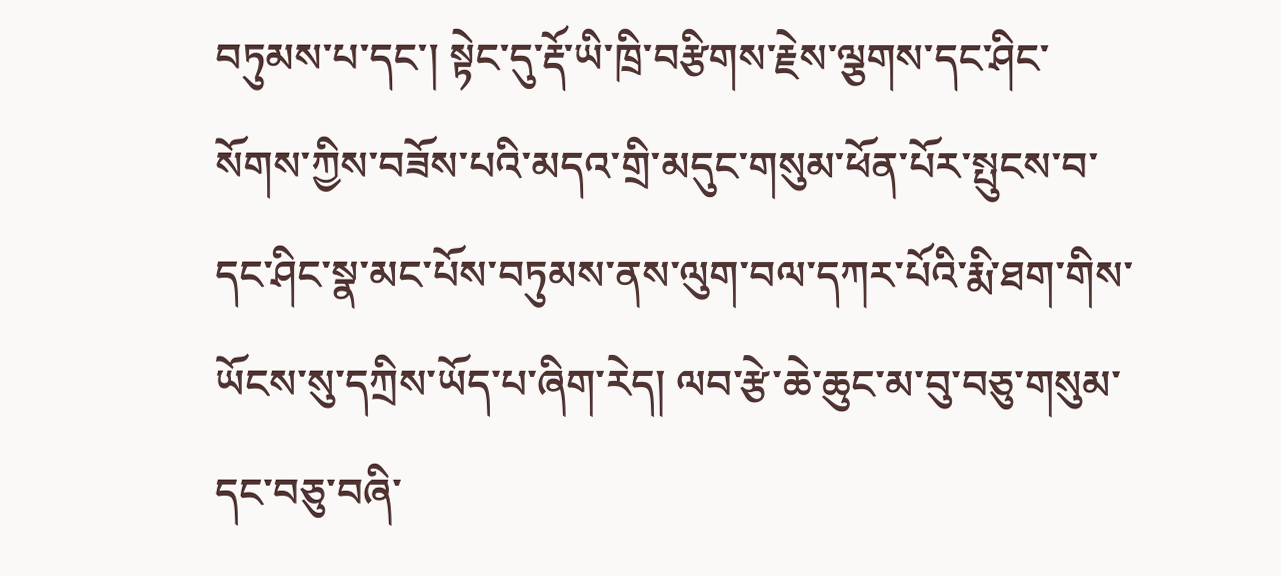བཏུམས་པ་དང་། སྟེང་དུ་རྡོ་ཡི་ཁྲི་བརྩིགས་རྗེས་ལྕགས་དང་ཤིང་སོགས་ཀྱིས་བཟོས་པའི་མདའ་གྲི་མདུང་གསུམ་ཕོན་པོར་སྤུངས་བ་དང་ཤིང་སྣ་མང་པོས་བཏུམས་ནས་ལུག་བལ་དཀར་པོའི་རྨི་ཐག་གིས་ཡོངས་སུ་དཀྲིས་ཡོད་པ་ཞིག་རེད། ལབ་རྩེ་ཆེ་ཆུང་མ་བུ་བཅུ་གསུམ་དང་བཅུ་བཞི་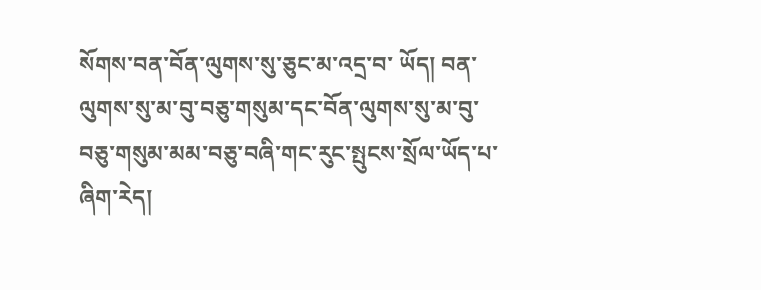སོགས་བན་བོན་ལུགས་སུ་ཅུང་མ་འདྲ་བ་ ཡོད། བན་ལུགས་སུ་མ་བུ་བཅུ་གསུམ་དང་བོན་ལུགས་སུ་མ་བུ་བཅུ་གསུམ་མམ་བཅུ་བཞི་གང་རུང་སྤུངས་སྲོལ་ཡོད་པ་ཞིག་རེད།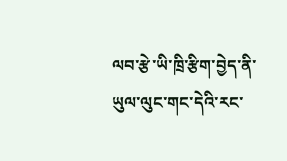ལབ་རྩེ་ཡི་ཁྲི་རྩིག་བྱེད་ནི་ཡུལ་ལུང་གང་དེའི་རང་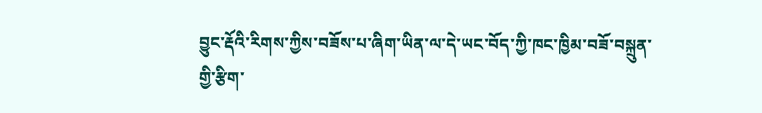བྱུང་རྡོའི་རིགས་ཀྱིས་བཟོས་པ་ཞིག་ཡིན་ལ་དེ་ཡང་བོད་ཀྱི་ཁང་ཁྱིམ་བཟོ་བསྐྲུན་གྱི་རྩིག་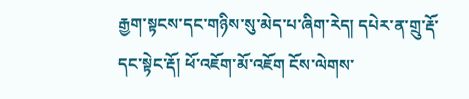རྒྱག་སྟངས་དང་གཉིས་སུ་མེད་པ་ཞིག་རེད། དཔེར་ན་གྲུ་རྡོ་དང་སྟེང་རྡོ། ཕོ་འཇོག་མོ་འཇོག ངོས་ལེགས་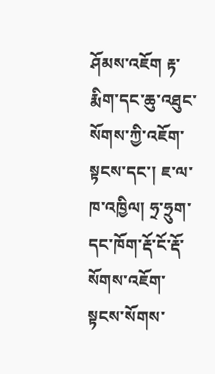ཤོམས་འཇོག རྟ་རྨིག་དང་ཆུ་འཐུང་སོགས་ཀྱི་འཇོག་སྟངས་དང་། ཇ་ལ་ཁ་འཁྱིལ། ཧྲ་ཧྲུག་དང་ཁོག་རྡོ་ངོ་རྡོ་སོགས་འཇོག་སྟངས་སོགས་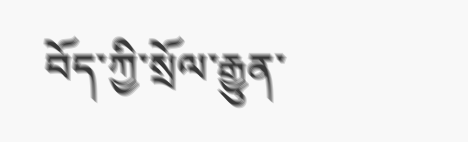བོད་ཀྱི་སྲོལ་རྒྱུན་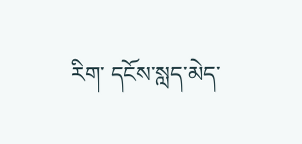རིག་ དངོས་སླད་མེད་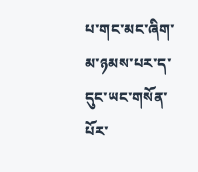པ་གང་མང་ཞིག་མ་ཉམས་པར་ད་དུང་ཡང་གསོན་པོར་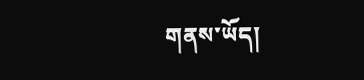གནས་ཡོད།